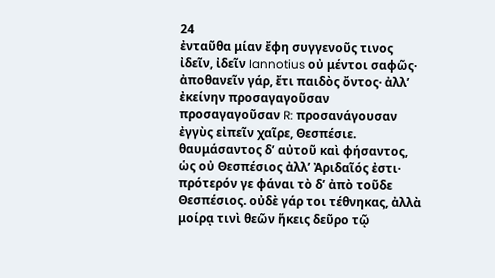24
ἐνταῦθα μίαν ἔφη συγγενοῦς τινος ἰδεῖν, ἰδεῖν Iannotius οὐ μέντοι σαφῶς· ἀποθανεῖν γάρ, ἔτι παιδὸς ὄντος· ἀλλʼ ἐκείνην προσαγαγοῦσαν προσαγαγοῦσαν R: προσανάγουσαν ἐγγὺς εἰπεῖν χαῖρε, Θεσπέσιε. θαυμάσαντος δʼ αὐτοῦ καὶ φήσαντος, ὡς οὐ Θεσπέσιος ἀλλʼ Ἀριδαῖός ἐστι· πρότερόν γε φάναι τὸ δʼ ἀπὸ τοῦδε Θεσπέσιος. οὐδὲ γάρ τοι τέθνηκας, ἀλλὰ μοίρᾳ τινὶ θεῶν ἥκεις δεῦρο τῷ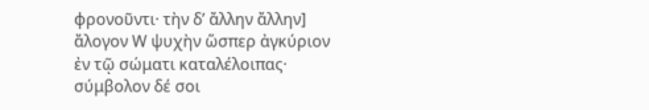φρονοῦντι· τὴν δʼ ἄλλην ἄλλην] ἄλογον W ψυχὴν ὥσπερ ἀγκύριον ἐν τῷ σώματι καταλέλοιπας· σύμβολον δέ σοι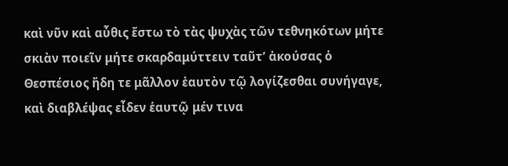καὶ νῦν καὶ αὖθις ἔστω τὸ τὰς ψυχὰς τῶν τεθνηκότων μήτε σκιὰν ποιεῖν μήτε σκαρδαμύττειν ταῦτʼ ἀκούσας ὁ Θεσπέσιος ἤδη τε μᾶλλον ἑαυτὸν τῷ λογίζεσθαι συνήγαγε, καὶ διαβλέψας εἶδεν ἑαυτῷ μέν τινα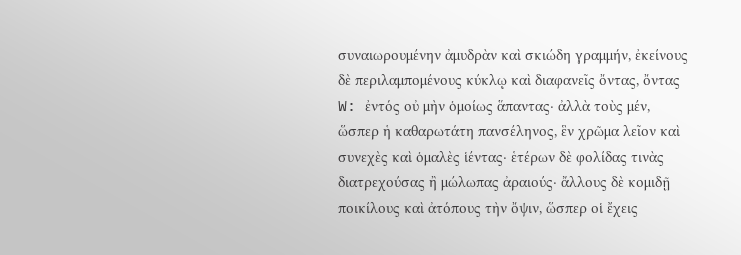συναιωρουμένην ἀμυδρὰν καὶ σκιώδη γραμμήν, ἐκείνους δὲ περιλαμπομένους κύκλῳ καὶ διαφανεῖς ὄντας, ὄντας W: ἐντός οὐ μὴν ὁμοίως ἅπαντας· ἀλλὰ τοὺς μέν, ὥσπερ ἡ καθαρωτάτη πανσέληνος, ἓν χρῶμα λεῖον καὶ συνεχὲς καὶ ὁμαλὲς ἱέντας· ἑτέρων δὲ φολίδας τινὰς διατρεχούσας ἢ μώλωπας ἀραιούς· ἄλλους δὲ κομιδῇ ποικίλους καὶ ἀτόπους τὴν ὄψιν, ὥσπερ οἱ ἔχεις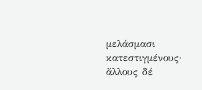μελάσμασι κατεστιγμένους· ἄλλους δέ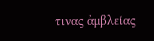τινας ἀμβλείας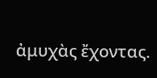ἀμυχὰς ἔχοντας.